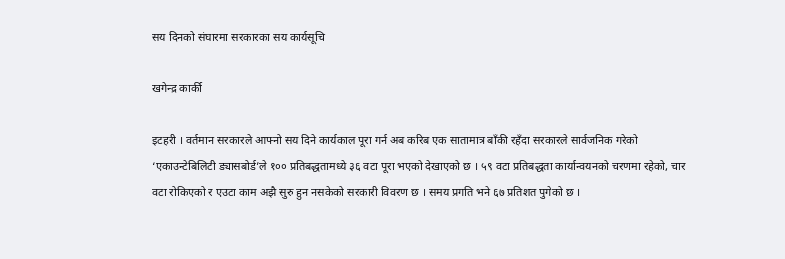सय दिनको संघारमा सरकारका सय कार्यसूचि

खगेन्द्र कार्की

इटहरी । वर्तमान सरकारले आफ्नो सय दिने कार्यकाल पूरा गर्न अब करिब एक सातामात्र बाँकी रहँदा सरकारले सार्वजनिक गरेको ‘एकाउन्टेबिलिटी ड्यासबोर्ड’ले १०० प्रतिबद्धतामध्ये ३६ वटा पूरा भएको देखाएको छ । ५९ वटा प्रतिबद्धता कार्यान्वयनको चरणमा रहेको, चार वटा रोकिएको र एउटा काम अझै सुरु हुन नसकेको सरकारी विवरण छ । समय प्रगति भने ६७ प्रतिशत पुगेको छ ।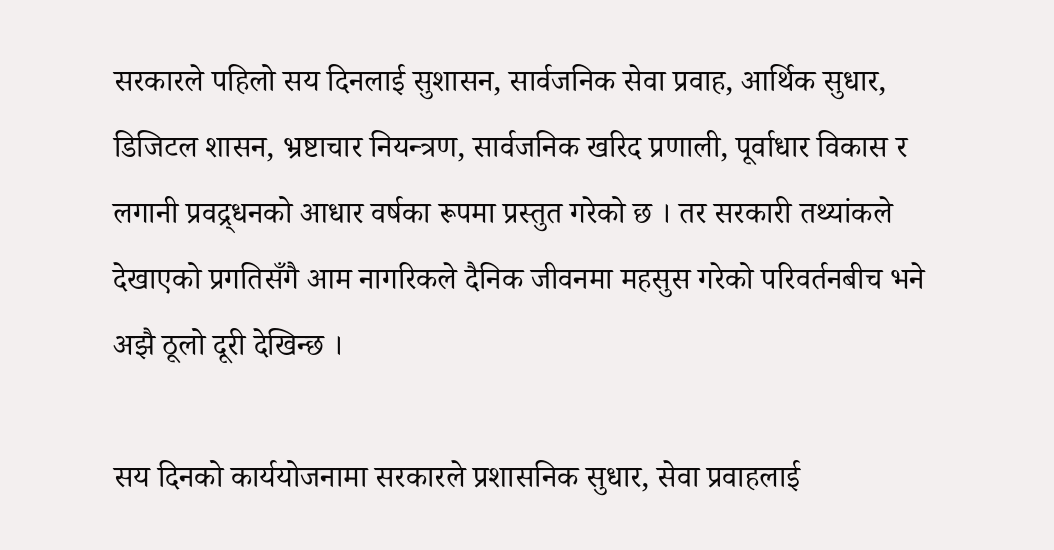सरकारले पहिलो सय दिनलाई सुशासन, सार्वजनिक सेवा प्रवाह, आर्थिक सुधार, डिजिटल शासन, भ्रष्टाचार नियन्त्रण, सार्वजनिक खरिद प्रणाली, पूर्वाधार विकास र लगानी प्रवद्र्धनको आधार वर्षका रूपमा प्रस्तुत गरेको छ । तर सरकारी तथ्यांकले देखाएको प्रगतिसँगै आम नागरिकले दैनिक जीवनमा महसुस गरेको परिवर्तनबीच भने अझै ठूलो दूरी देखिन्छ ।

सय दिनको कार्ययोजनामा सरकारले प्रशासनिक सुधार, सेवा प्रवाहलाई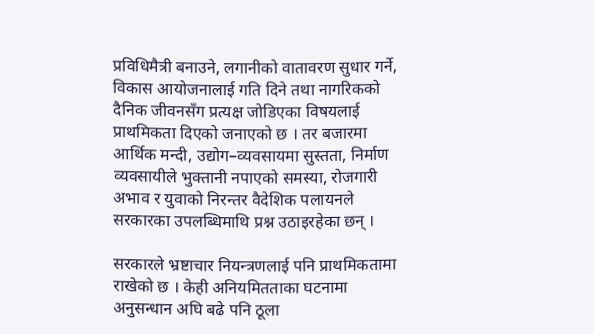प्रविधिमैत्री बनाउने, लगानीको वातावरण सुधार गर्ने, विकास आयोजनालाई गति दिने तथा नागरिकको दैनिक जीवनसँग प्रत्यक्ष जोडिएका विषयलाई प्राथमिकता दिएको जनाएको छ । तर बजारमा आर्थिक मन्दी, उद्योग–व्यवसायमा सुस्तता, निर्माण व्यवसायीले भुक्तानी नपाएको समस्या, रोजगारी अभाव र युवाको निरन्तर वैदेशिक पलायनले सरकारका उपलब्धिमाथि प्रश्न उठाइरहेका छन् ।

सरकारले भ्रष्टाचार नियन्त्रणलाई पनि प्राथमिकतामा राखेको छ । केही अनियमितताका घटनामा अनुसन्धान अघि बढे पनि ठूला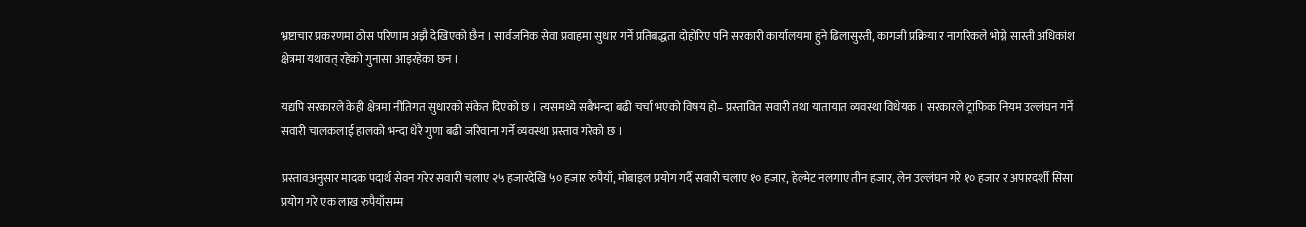भ्रष्टाचार प्रकरणमा ठोस परिणाम अझै देखिएको छैन । सार्वजनिक सेवा प्रवाहमा सुधार गर्ने प्रतिबद्धता दोहोरिए पनि सरकारी कार्यालयमा हुने ढिलासुस्ती, कागजी प्रक्रिया र नागरिकले भोग्ने सास्ती अधिकांश क्षेत्रमा यथावत् रहेको गुनासा आइरहेका छन ।

यद्यपि सरकारले केही क्षेत्रमा नीतिगत सुधारको संकेत दिएको छ । त्यसमध्ये सबैभन्दा बढी चर्चा भएको विषय हो– प्रस्तावित सवारी तथा यातायात व्यवस्था विधेयक । सरकारले ट्राफिक नियम उल्लंघन गर्ने सवारी चालकलाई हालको भन्दा धेरै गुणा बढी जरिवाना गर्ने व्यवस्था प्रस्ताव गरेको छ ।

प्रस्तावअनुसार मादक पदार्थ सेवन गरेर सवारी चलाए २५ हजारदेखि ५० हजार रुपैयाँ, मोबाइल प्रयोग गर्दै सवारी चलाए १० हजार, हेल्मेट नलगाए तीन हजार, लेन उल्लंघन गरे १० हजार र अपारदर्शी सिसा प्रयोग गरे एक लाख रुपैयाँसम्म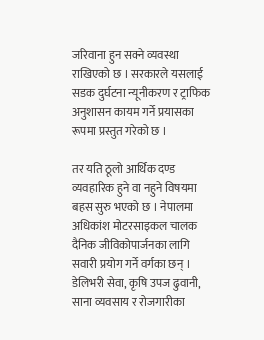जरिवाना हुन सक्ने व्यवस्था राखिएको छ । सरकारले यसलाई सडक दुर्घटना न्यूनीकरण र ट्राफिक अनुशासन कायम गर्ने प्रयासका रूपमा प्रस्तुत गरेको छ ।

तर यति ठूलो आर्थिक दण्ड व्यवहारिक हुने वा नहुने विषयमा बहस सुरु भएको छ । नेपालमा अधिकांश मोटरसाइकल चालक दैनिक जीविकोपार्जनका लागि सवारी प्रयोग गर्ने वर्गका छन् । डेलिभरी सेवा, कृषि उपज ढुवानी, साना व्यवसाय र रोजगारीका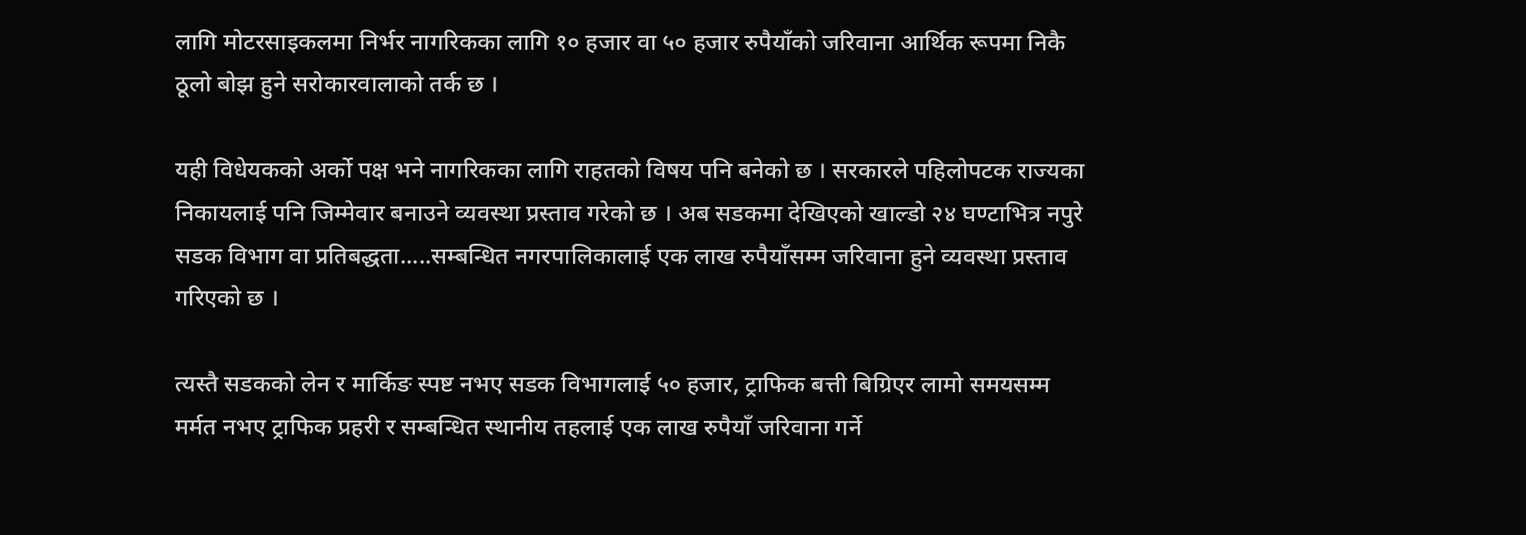लागि मोटरसाइकलमा निर्भर नागरिकका लागि १० हजार वा ५० हजार रुपैयाँको जरिवाना आर्थिक रूपमा निकै ठूलो बोझ हुने सरोकारवालाको तर्क छ ।

यही विधेयकको अर्को पक्ष भने नागरिकका लागि राहतको विषय पनि बनेको छ । सरकारले पहिलोपटक राज्यका निकायलाई पनि जिम्मेवार बनाउने व्यवस्था प्रस्ताव गरेको छ । अब सडकमा देखिएको खाल्डो २४ घण्टाभित्र नपुरे सडक विभाग वा प्रतिबद्धता.....सम्बन्धित नगरपालिकालाई एक लाख रुपैयाँसम्म जरिवाना हुने व्यवस्था प्रस्ताव गरिएको छ ।

त्यस्तै सडकको लेन र मार्किङ स्पष्ट नभए सडक विभागलाई ५० हजार, ट्राफिक बत्ती बिग्रिएर लामो समयसम्म मर्मत नभए ट्राफिक प्रहरी र सम्बन्धित स्थानीय तहलाई एक लाख रुपैयाँ जरिवाना गर्ने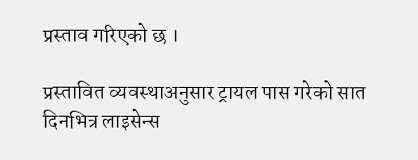प्रस्ताव गरिएको छ ।

प्रस्तावित व्यवस्थाअनुसार ट्रायल पास गरेको सात दिनभित्र लाइसेन्स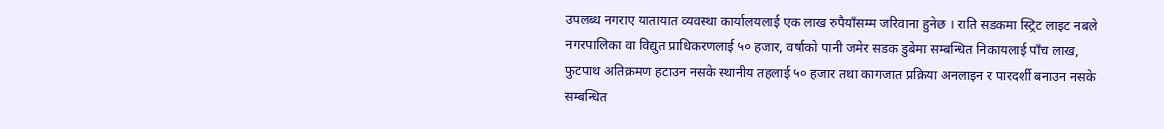उपलब्ध नगराए यातायात व्यवस्था कार्यालयलाई एक लाख रुपैयाँसम्म जरिवाना हुनेछ । राति सडकमा स्ट्रिट लाइट नबले नगरपालिका वा विद्युत प्राधिकरणलाई ५० हजार, वर्षाको पानी जमेर सडक डुबेमा सम्बन्धित निकायलाई पाँच लाख, फुटपाथ अतिक्रमण हटाउन नसके स्थानीय तहलाई ५० हजार तथा कागजात प्रक्रिया अनलाइन र पारदर्शी बनाउन नसके सम्बन्धित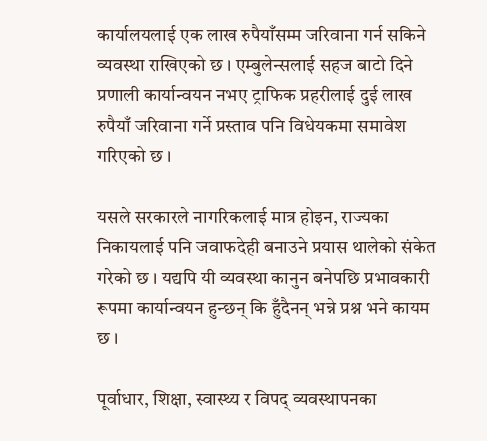कार्यालयलाई एक लाख रुपैयाँसम्म जरिवाना गर्न सकिने व्यवस्था राखिएको छ । एम्बुलेन्सलाई सहज बाटो दिने प्रणाली कार्यान्वयन नभए ट्राफिक प्रहरीलाई दुई लाख रुपैयाँ जरिवाना गर्ने प्रस्ताव पनि विधेयकमा समावेश गरिएको छ ।

यसले सरकारले नागरिकलाई मात्र होइन, राज्यका निकायलाई पनि जवाफदेही बनाउने प्रयास थालेको संकेत गरेको छ । यद्यपि यी व्यवस्था कानुन बनेपछि प्रभावकारी रूपमा कार्यान्वयन हुन्छन् कि हुँदैनन् भन्ने प्रश्न भने कायम छ ।

पूर्वाधार, शिक्षा, स्वास्थ्य र विपद् व्यवस्थापनका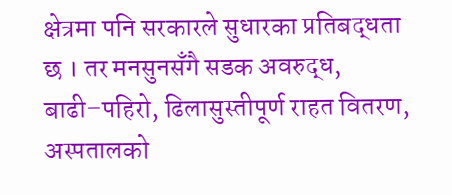क्षेत्रमा पनि सरकारले सुधारका प्रतिबद्धता छ । तर मनसुनसँगै सडक अवरुद्ध, बाढी–पहिरो, ढिलासुस्तीपूर्ण राहत वितरण, अस्पतालको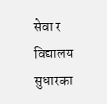सेवा र विद्यालय सुधारका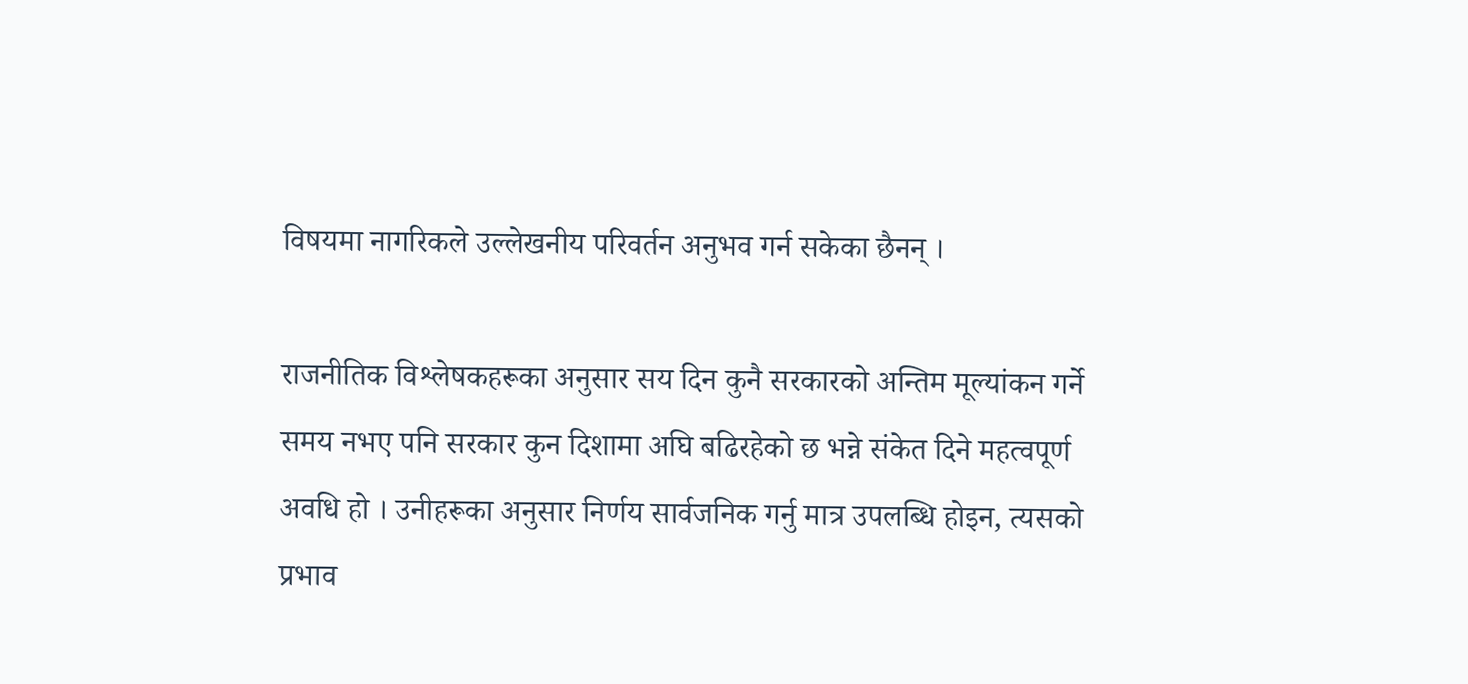विषयमा नागरिकले उल्लेखनीय परिवर्तन अनुभव गर्न सकेका छैनन् ।

राजनीतिक विश्लेषकहरूका अनुसार सय दिन कुनै सरकारको अन्तिम मूल्यांकन गर्ने समय नभए पनि सरकार कुन दिशामा अघि बढिरहेको छ भन्ने संकेत दिने महत्वपूर्ण अवधि हो । उनीहरूका अनुसार निर्णय सार्वजनिक गर्नु मात्र उपलब्धि होइन, त्यसको प्रभाव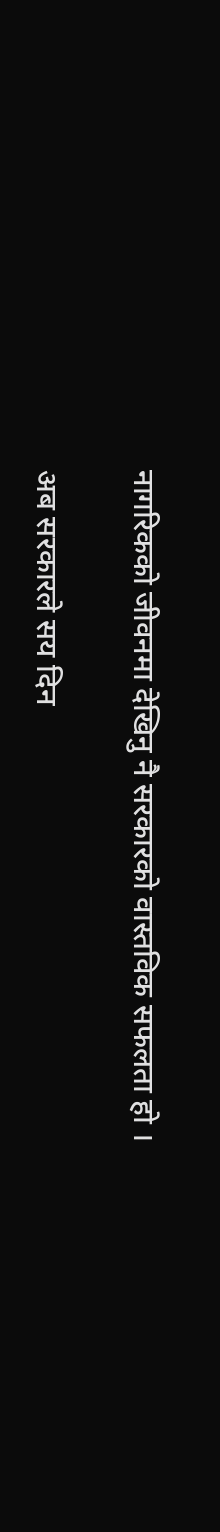नागरिकको जीवनमा देखिनु नै सरकारको वास्तविक सफलता हो ।

अब सरकारले सय दिन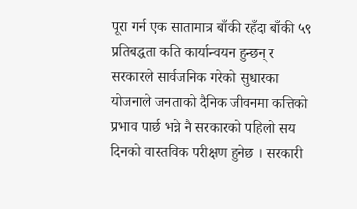पूरा गर्न एक सातामात्र बाँकी रहँदा बाँकी ५९ प्रतिबद्धता कति कार्यान्वयन हुन्छन् र सरकारले सार्वजनिक गरेको सुधारका योजनाले जनताको दैनिक जीवनमा कत्तिको प्रभाव पार्छ भन्ने नै सरकारको पहिलो सय दिनको वास्तविक परीक्षण हुनेछ । सरकारी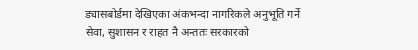ड्यासबोर्डमा देखिएका अंकभन्दा नागरिकले अनुभूति गर्ने सेवा, सुशासन र राहत नै अन्ततः सरकारको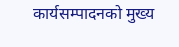कार्यसम्पादनको मुख्य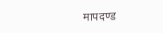मापदण्ड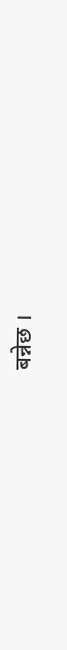बन्नेछ ।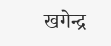खगेन्द्र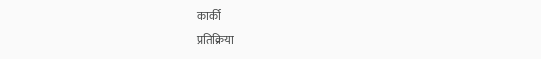कार्की
प्रतिक्रिया